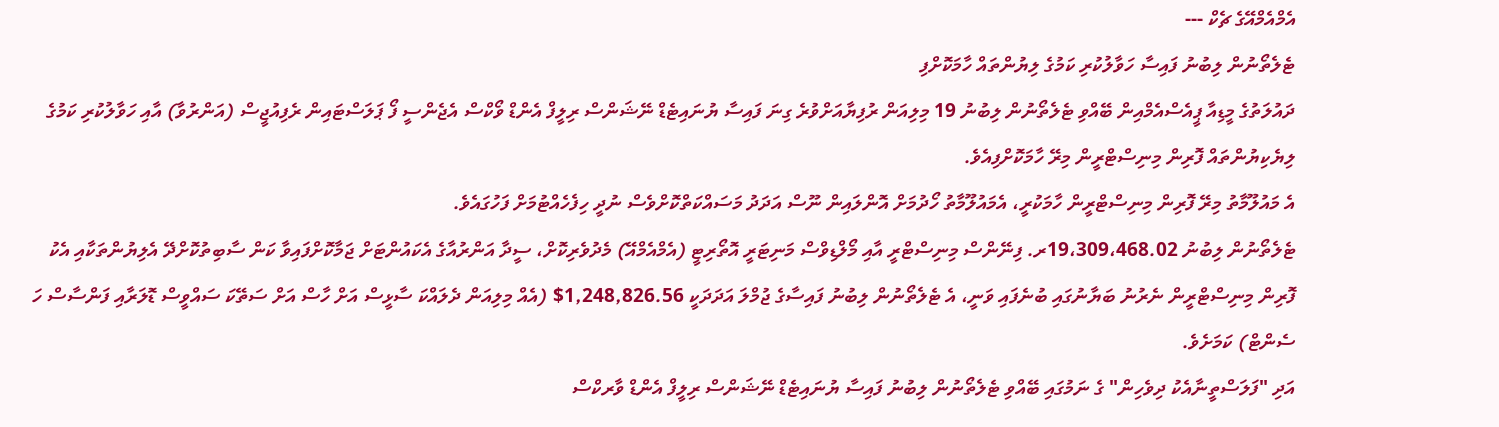އެމްއެމްއޭގެ ޗެކް ---
ޓެލެތޯނުން ލިބުނު ފައިސާ ހަވާލުކުރި ކަމުގެ ލިޔުންތައް ހާމަކޮށްފި
ދައުލަތުގެ މީޑިއާ ޕީއެސްއެމްއިން ބޭއްވި ޓެލެތޯނުން ލިބުނު 19 މިލިއަން ރުފިޔާއަށްވުރެ ގިނަ ފައިސާ ޔުނައިޓެޑް ނޭޝަންސް ރިލީފް އެންޑް ވޯކްސް އެޖެންސީ ފޯ ޕަލަސްޓައިން ރެފިއުޖީސް (އަންރުވާ) އާއި ހަވާލުކުރި ކަމުގެ ލިޔެކިޔުންތައް ފޮރިން މިނިސްޓްރީން މިރޭ ހާމަކޮށްފިއެވެ.
އެ މައުލޫމާތު މިރޭ ފޮރިން މިނިސްޓްރީން ހާމަކުރީ، އެމައުލޫމާތު ހޯދުމަށް އޮންލައިން ނޫސް އަދަދު މަސައްކަތްކޮށްވެސް ނުދީ ހިފެހެއްޓުމަށް ފަހުގައެވެ.
ޓެލެތޯނުން ލިބުނު 19،309،468.02ރ. ފިނޭންސް މިނިސްޓްރީ އާއި މޯލްޑިވްސް މަނިޓަރީ އޮތޯރިޓީ (އެމްއެމްއޭ) މެދުވެރިކޮށް، ސީދާ އަންރުއާގެ އެކައުންޓަށް ޖަމާކޮށްފައިވާ ކަން ސާބިތުކޮށްދޭ އެލިޔުންތަކާއި އެކު ފޮރިން މިނިސްޓްރީން ނެރުނު ބަޔާނުގައި ބުނެފައި ވަނީ، އެ ޓެލެތޯނުން ލިބުނު ފައިސާގެ ޖުމްލަ އަދަދަކީ 1,248,826.56$ (އެއް މިލިއަން ދެލައްކަ ސާޅީސް އަށް ހާސް އަށް ސަތޭކަ ސައްވީސް ޑޮލަރާއި ފަންސާސް ހަ ސެންޓް) ކަމަށެވެ.
އަދި "ފަލަސްތީނާއެކު ދިވެހިން" ގެ ނަމުގައި ބޭއްވި ޓެލެތޯނުން ލިބުނު ފައިސާ ޔުނައިޓެޑް ނޭޝަންސް ރިލީފް އެންޑް ވާރކްސް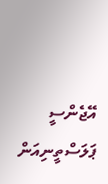އޭޖެންސީ ޕަލަސްތީނިއަން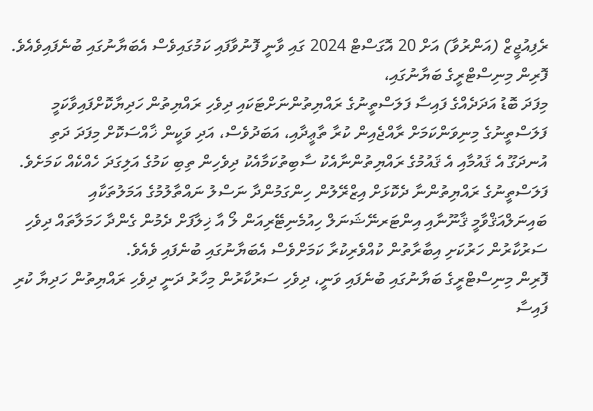ރެފިއުޖީޒް (އަންރުވާ) އަށް 20 އޮގަސްޓް 2024 ގައި ވާނީ ފޮނުވާފައި ކަމުގައިވެސް އެބަޔާނުގައި ބުނެފައިވެއެވެ.
ފޮރިން މިނިސްޓްރީގެ ބަޔާނުގައި،
މިފަދަ ބޮޑު އަދަދެއްގެ ފައިސާ ފަލަސްތީނުގެ ރައްޔިތުންނަށްޓަކައި ދިވެހި ރައްޔިތުން ހަދިޔާކޮށްފައިވާކަމީ ފަލަސްތީނުގެ މިނިވަންކަމަށް ރާއްޖެއިން ކުރާ ތާޢީދާއި، އަބަދުވެސް، އަދި ވަކީން ޚާއްސަކޮށް މިފަދަ ދަތި އުނދަގޫ އެ ޤައުމާއި އެ ޤައުމުގެ ރައްޔިތުންނާއެކު ސާބިތުކަމާއެކު ދިވެހިން ތިބި ކަމުގެ އަލިގަދަ ހެއްކެއް ކަމަށެވެ. ފަލަސްތީނުގެ ރައްޔިތުންނާ ދެކޮޅަށް އިޒްރޭލުން ހިންގަމުންދާ ނަސްލު ނައްތާލުމުގެ އަމަލުތަކާއި ބައިނަލްއަޤްވާމީ ޤާނޫނާއި އިންޓަރނޭޝަނަލް ހިއުމެނިޓޭރިއަން ލޯ އާ ޚިލާފަށް ދެމުން ގެންދާ ހަމަލާތައް ދިވެހި ސަރުކާރުން ހަރުކަށި އިބާރާތުން ކުއްވެރިކުރާ ކަމަށްވެސް އެބަޔާނުގައި ބުނެފައި ވެއެވެ.
ފޮރިން މިނިސްޓްރީގެ ބަޔާނުގައި ބުނެފައި ވަނީ، ދިވެހި ސަރުކާރުން މިހާރު ދަނީ ދިވެހި ރައްޔިތުން ހަދިޔާ ކުރި ފައިސާ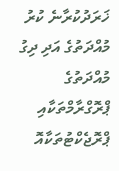ޚަރަދުކުރާނެ ކުރު މުއްދަތުގެ އަދި ދިގު މުއްދަތުގެ ޕްރޮގްރާމްތަކާއި ޕްރޮޖެކްޓުތަކާއޮ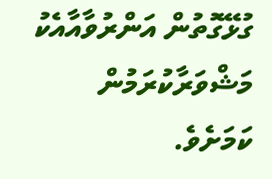ގުޅޭގޮތުން އަންރުވާއާއެކު މަޝްވަރާކުރަމުން ކަމަށެވެ.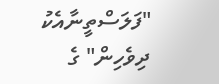"ފަލަސްތީނާއެކު ދިވެހިން" ގެ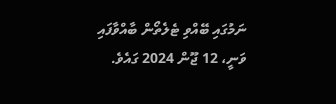ނަމުގައި ބޭއްވި ޓެލެތޯން ބާއްވާފައި ވަނީ، 12 ޖޫން 2024 ގައެވެ.